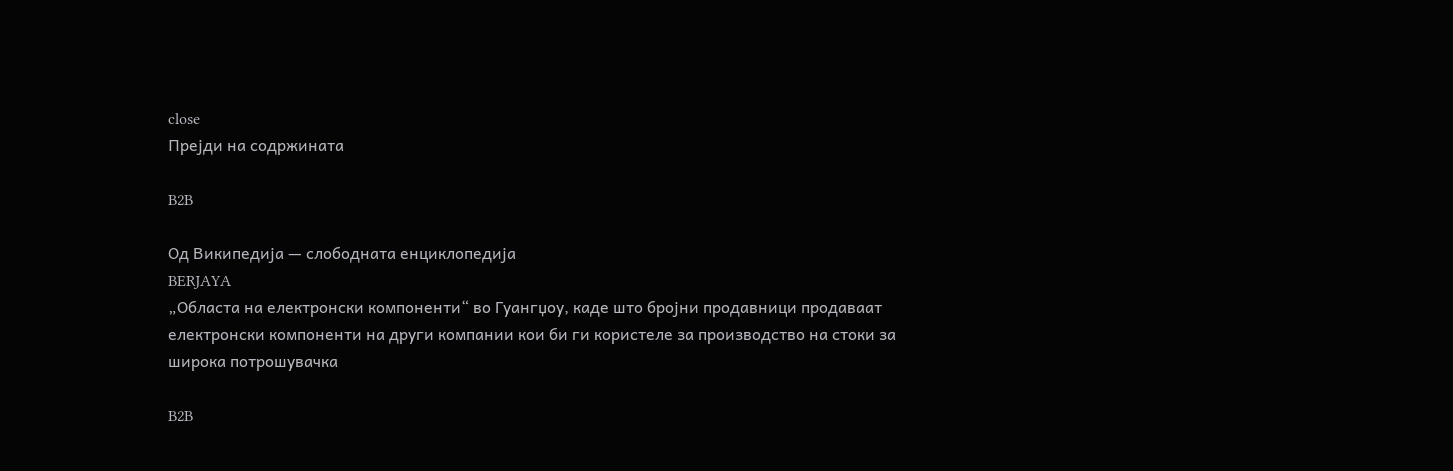close
Прејди на содржината

B2B

Од Википедија — слободната енциклопедија
BERJAYA
„Областа на електронски компоненти“ во Гуангџоу, каде што бројни продавници продаваат електронски компоненти на други компании кои би ги користеле за производство на стоки за широка потрошувачка

B2B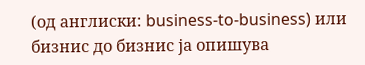(од англиски: business-to-business) или бизнис до бизнис ја опишува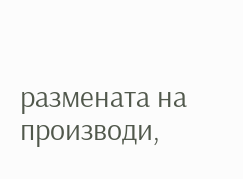размената на производи,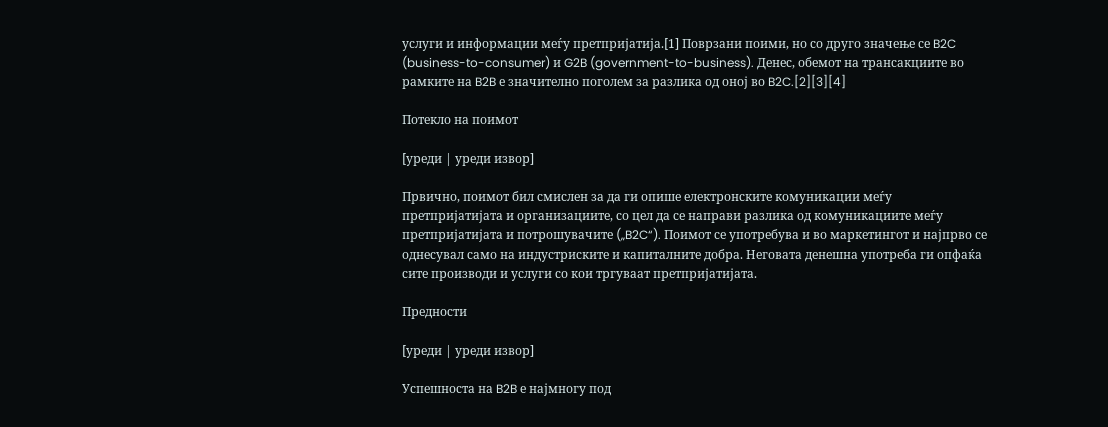услуги и информации меѓу претпријатија.[1] Поврзани поими, но со друго значење се B2C (business-to-consumer) и G2B (government-to-business). Денес, обемот на трансакциите во рамките на B2B е значително поголем за разлика од оној во B2C.[2][3][4]

Потекло на поимот

[уреди | уреди извор]

Првично, поимот бил смислен за да ги опише електронските комуникации меѓу претпријатијата и организациите, со цел да се направи разлика од комуникациите меѓу претпријатијата и потрошувачите („B2C“). Поимот се употребува и во маркетингот и најпрво се однесувал само на индустриските и капиталните добра. Неговата денешна употреба ги опфаќа сите производи и услуги со кои тргуваат претпријатијата.

Предности

[уреди | уреди извор]

Успешноста на B2B е најмногу под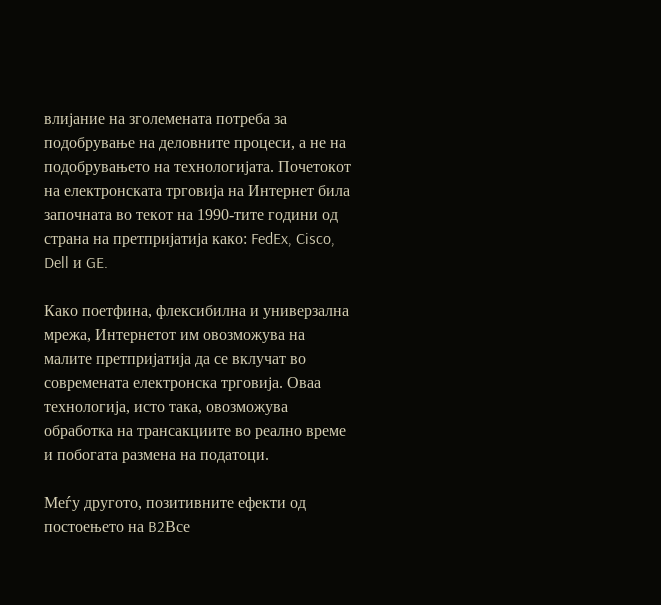влијание на зголемената потреба за подобрување на деловните процеси, а не на подобрувањето на технологијата. Почетокот на електронската трговија на Интернет била започната во текот на 1990-тите години од страна на претпријатија како: FedEx, Cisco, Dell и GE.

Како поетфина, флексибилна и универзална мрежа, Интернетот им овозможува на малите претпријатија да се вклучат во современата електронска трговија. Оваа технологија, исто така, овозможува обработка на трансакциите во реално време и побогата размена на податоци.

Меѓу другото, позитивните ефекти од постоењето на B2Bсе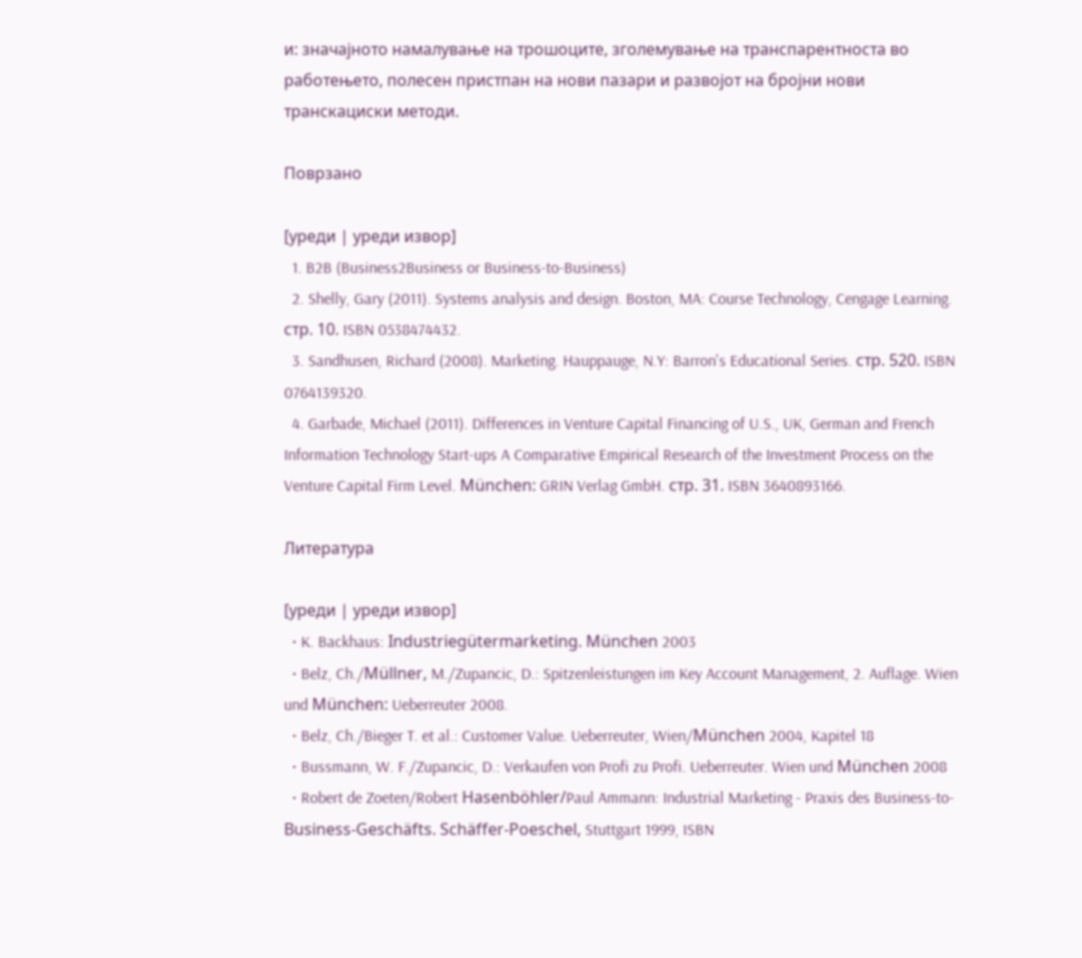и: значајното намалување на трошоците, зголемување на транспарентноста во работењето, полесен пристпан на нови пазари и развојот на бројни нови транскациски методи.

Поврзано

[уреди | уреди извор]
  1. B2B (Business2Business or Business-to-Business)
  2. Shelly, Gary (2011). Systems analysis and design. Boston, MA: Course Technology, Cengage Learning. стр. 10. ISBN 0538474432.
  3. Sandhusen, Richard (2008). Marketing. Hauppauge, N.Y: Barron's Educational Series. стр. 520. ISBN 0764139320.
  4. Garbade, Michael (2011). Differences in Venture Capital Financing of U.S., UK, German and French Information Technology Start-ups A Comparative Empirical Research of the Investment Process on the Venture Capital Firm Level. München: GRIN Verlag GmbH. стр. 31. ISBN 3640893166.

Литература

[уреди | уреди извор]
  • K. Backhaus: Industriegütermarketing. München 2003
  • Belz, Ch./Müllner, M./Zupancic, D.: Spitzenleistungen im Key Account Management, 2. Auflage. Wien und München: Ueberreuter 2008.
  • Belz, Ch./Bieger T. et al.: Customer Value. Ueberreuter, Wien/München 2004, Kapitel 18
  • Bussmann, W. F./Zupancic, D.: Verkaufen von Profi zu Profi. Ueberreuter. Wien und München 2008
  • Robert de Zoeten/Robert Hasenböhler/Paul Ammann: Industrial Marketing - Praxis des Business-to-Business-Geschäfts. Schäffer-Poeschel, Stuttgart 1999, ISBN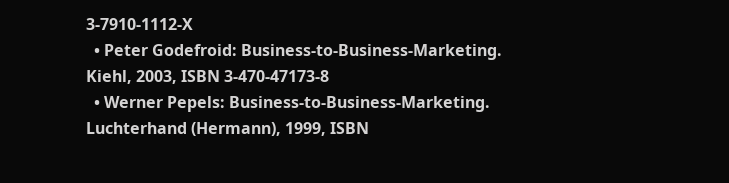3-7910-1112-X
  • Peter Godefroid: Business-to-Business-Marketing. Kiehl, 2003, ISBN 3-470-47173-8
  • Werner Pepels: Business-to-Business-Marketing. Luchterhand (Hermann), 1999, ISBN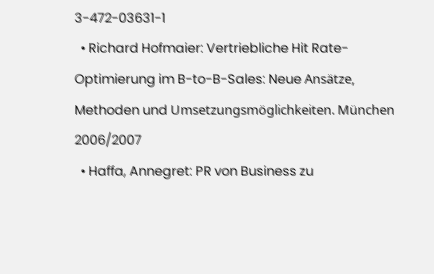3-472-03631-1
  • Richard Hofmaier: Vertriebliche Hit Rate-Optimierung im B-to-B-Sales: Neue Ansätze, Methoden und Umsetzungsmöglichkeiten. München 2006/2007
  • Haffa, Annegret: PR von Business zu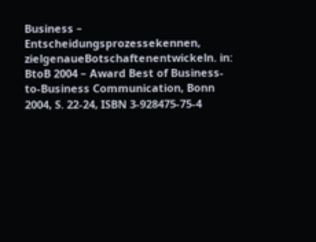Business – Entscheidungsprozessekennen, zielgenaueBotschaftenentwickeln. in: BtoB 2004 – Award Best of Business-to-Business Communication, Bonn 2004, S. 22-24, ISBN 3-928475-75-4